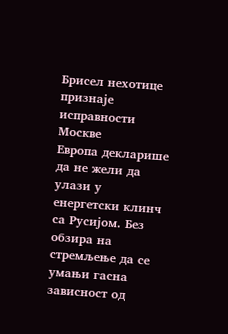Брисел нехотице признаје исправности Москве
Европа декларише да не жели да улази у енергетски клинч са Русијом. Без обзира на стремљење да се умањи гасна зависност од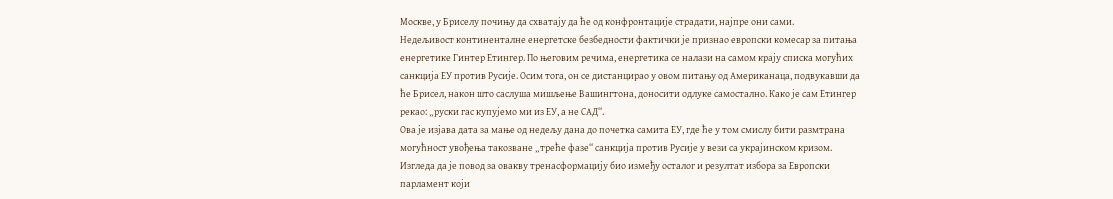Москве, у Бриселу почињу да схватају да ће од конфронтације страдати, најпре они сами.
Недељивост континенталне енергетске безбедности фактички је признао европски комесар за питања енергетике Гинтер Етингер. По његовим речима, енергетика се налази на самом крају списка могућих санкција ЕУ против Русије. Осим тога, он се дистанцирао у овом питању од Американаца, подвукавши да ће Брисел, након што саслуша мишљење Вашингтона, доносити одлуке самостално. Како је сам Етингер рекао: „руски гас купујемо ми из ЕУ, а не САД“.
Ова је изјава дата за мање од недељу дана до почетка самита ЕУ, где ће у том смислу бити размтрана могућност увођења такозване „треће фазе“ санкција против Русије у вези са украјинском кризом. Изгледа да је повод за овакву тренасформацију био између осталог и резултат избора за Европски парламент који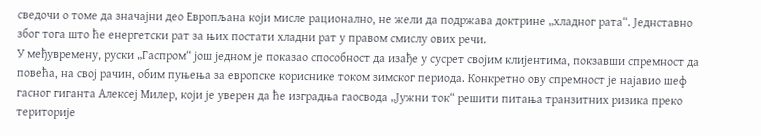сведочи о томе да значајни део Европљана који мисле рационално, не жели да подржава доктрине „хладног рата“. Једнставно због тога што ће енергетски рат за њих постати хладни рат у правом смислу ових речи.
У међувремену, руски „Гаспром“ још једном је показао способност да изађе у сусрет својим клијентима, покзавши спремност да повећа, на свој рачин, обим пуњења за европске кориснике током зимског периода. Конкретно ову спремност је најавио шеф гасног гиганта Алексеј Милер, који је уверен да ће изградња гаосвода „Јужни ток“ решити питања транзитних ризика преко територије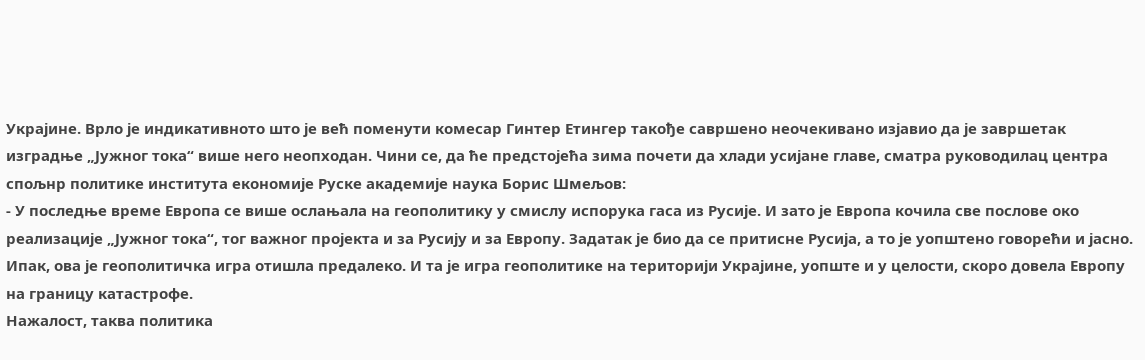Украјине. Врло је индикативното што је већ поменути комесар Гинтер Етингер такође савршено неочекивано изјавио да је завршетак изградње „Јужног тока“ више него неопходан. Чини се, да ће предстојећа зима почети да хлади усијане главе, сматра руководилац центра спољнр политике института економије Руске академије наука Борис Шмељов:
- У последње време Европа се више ослањала на геополитику у смислу испорука гаса из Русије. И зато је Европа кочила све послове око реализације „Јужног тока“, тог важног пројекта и за Русију и за Европу. Задатак је био да се притисне Русија, а то је уопштено говорећи и јасно. Ипак, ова је геополитичка игра отишла предалеко. И та је игра геополитике на територији Украјине, уопште и у целости, скоро довела Европу на границу катастрофе.
Нажалост, таква политика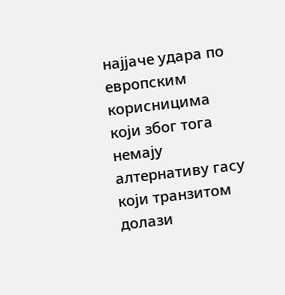најјаче удара по европским корисницима који због тога немају алтернативу гасу који транзитом долази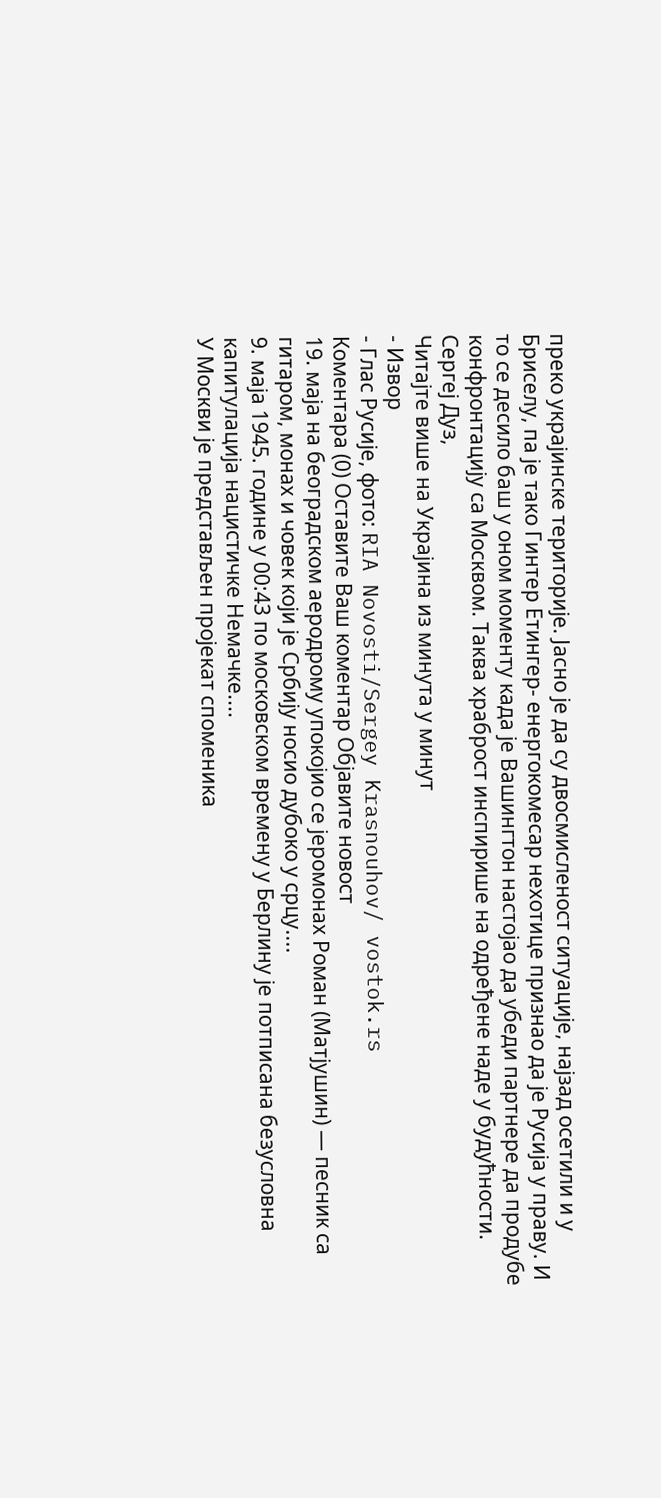преко украјинске територије. Јасно је да су двосмисленост ситуације, најзад осетили и у Бриселу, па је тако Гинтер Етингер- енергокомесар нехотице признао да је Русија у праву. И то се десило баш у оном моменту када је Вашингтон настојао да убеди партнере да продубе конфронтацију са Москвом. Таква храброст инспирише на одређене наде у будућности.
Сергеј Дуз,
Читајте више на Украјина из минута у минут
- Извор
- Глас Русије, фото: RIA Novosti/Sergey Krasnouhov/ vostok.rs
Коментара (0) Оставите Ваш коментар Објавите новост
19. маја на београдском аеродрому упокојио се јеромонах Роман (Матјушин) — песник са гитаром, монах и човек који је Србију носио дубоко у срцу....
9. маја 1945. године у 00:43 по московском времену у Берлину је потписана безусловна капитулација нацистичке Немачке....
У Москви је представљен пројекат споменика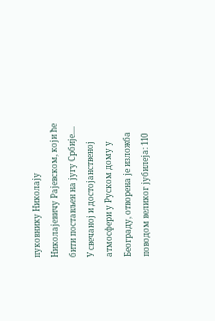пуковнику Николају Николајевичу Рајевском, који ће бити постављен на југу Србије....
У свечаној и достојанственој атмосфери у Руском дому у Београду, отворена је изложба поводом великог јубилеја: 110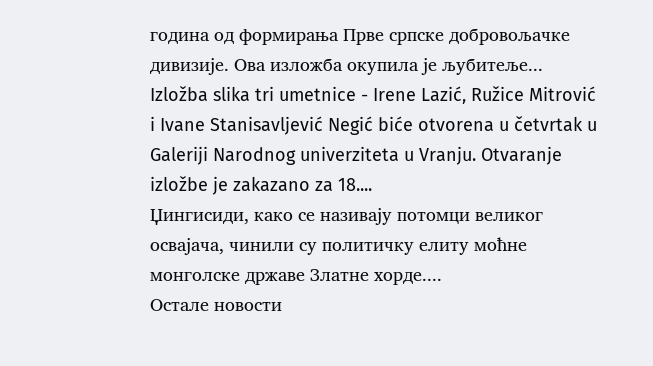година од формирања Прве српске добровољачке дивизије. Ова изложба окупила је љубитеље...
Izložba slika tri umetnice - Irene Lazić, Ružice Mitrović i Ivane Stanisavljević Negić biće otvorena u četvrtak u Galeriji Narodnog univerziteta u Vranju. Otvaranje izložbe je zakazano za 18....
Џингисиди, како се називају потомци великог освајача, чинили су политичку елиту моћне монголске државе Златне хорде....
Остале новости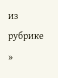из рубрике »